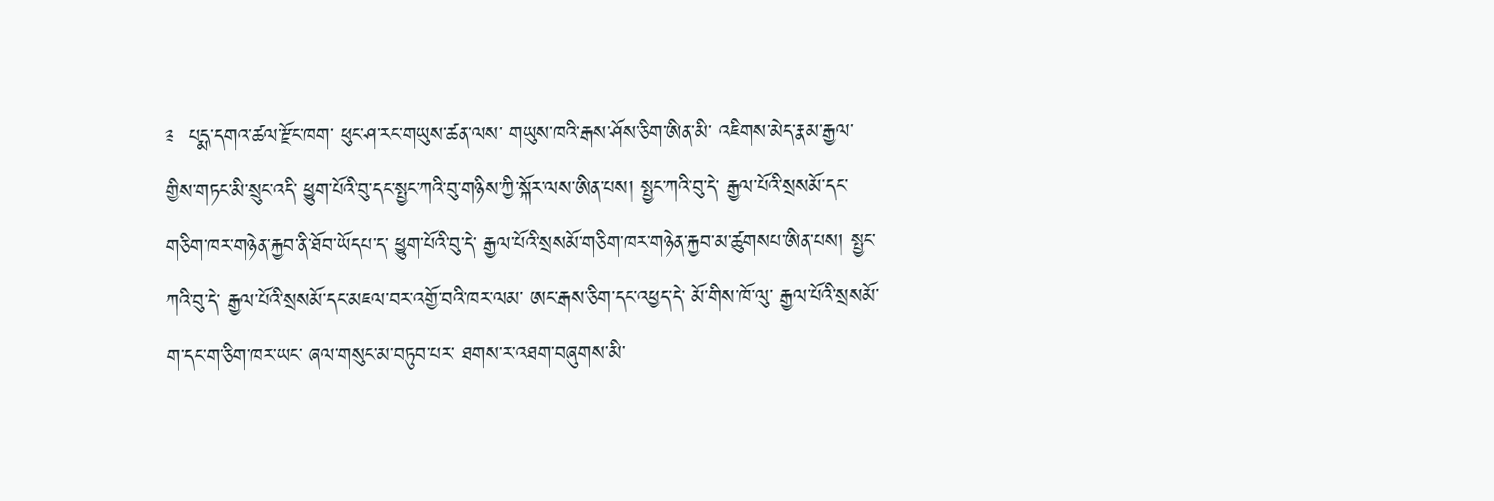༉  པདྨ་དགའ་ཚལ་རྫོང་ཁག་ ཕུང་ཤ་རང་གཡུས་ཚན་ལས་ གཡུས་ཁའི་རྒས་ཤོས་ཅིག་ཨིན་མི་ འཇིགས་མེད་རྣམ་རྒྱལ་གྱིས་གཏང་མི་སྲུང་འདི་ ཕྱུག་པོའི་བུ་དང་སྤྱང་ཀའི་བུ་གཉིས་ཀྱི་སྐོར་ལས་ཨིན་པས། སྤྱང་ཀའི་བུ་དེ་ རྒྱལ་པོའི་སྲསམོ་དང་གཅིག་ཁར་གཉེན་རྐྱབ་ནི་ཐོབ་ཡོདཔ་ད་ ཕྱུག་པོའི་བུ་དེ་ རྒྱལ་པོའི་སྲསམོ་གཅིག་ཁར་གཉེན་རྐྱབ་མ་ཚུགསཔ་ཨིན་པས། སྤྱང་ཀའི་བུ་དེ་ རྒྱལ་པོའི་སྲསམོ་དང་མཇལ་བར་འགྱོ་བའི་ཁར་ལམ་ ཨང་རྒས་ཅིག་དང་འཕྱད་དེ་ མོ་གིས་ཁོ་ལུ་ རྒྱལ་པོའི་སྲསམོ་ ག་དང་ག་ཅིག་ཁར་ཡང་ ཞལ་གསུང་མ་བཏུབ་པར་ ཐགས་ར་འཐག་བཞུགས་མི་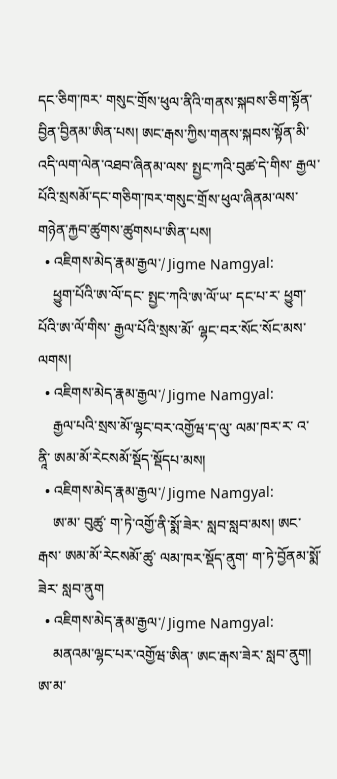དང་ཅིག་ཁར་ གསུང་གྲོས་ཕུལ་ནིའི་གནས་སྐབས་ཅིག་སྟོན་བྱིན་བྱིནམ་ཨིན་པས། ཨང་རྒས་ཀྱིས་གནས་སྐབས་སྟོན་མི་འདི་ལག་ལེན་འཐབ་ཞིནམ་ལས་ སྤྱང་ཀའི་བུཚ་དེ་གིས་ རྒྱལ་པོའི་སྲསམོ་དང་གཅིག་ཁར་གསུང་གྲོས་ཕུལ་ཞིནམ་ལས་ གཉེན་རྐྱབ་ཚུགས་ཚུགསཔ་ཨིན་པས།
  • འཇིགས་མེད་རྣམ་རྒྱལ་/ Jigme Namgyal:
    ཕྱུག་པོའི་ཨ་ལོ་དང་ སྤྱང་ཀའི་ཨ་ལོ་ཡ་ དང་པ་ར་ ཕྱུག་པོའི་ཨ་ལོ་གིས་ རྒྱལ་པོའི་སྲས་མོ་ ལྷང་བར་སོང་སོང་མས་ལགས།
  • འཇིགས་མེད་རྣམ་རྒྱལ་/ Jigme Namgyal:
    རྒྱལ་པའི་སྲས་མོ་ལྷང་བར་འགྱོཝ་ད་ལུ་ ལམ་ཁར་ར་ འ་ནཱི་ ཨམ་མོ་རེངསམོ་སྡོད་སྡོདཔ་མས།
  • འཇིགས་མེད་རྣམ་རྒྱལ་/ Jigme Namgyal:
    ཨ་མ་ བུཚུ་ ག་ཏེ་འགྱོ་ནི་སྨོ་ཟེར་ སླབ་སླབ་མས། ཨང་རྒས་ ཨམ་མོ་རེངསམོ་ཚུ་ ལམ་ཁར་སྡོད་ནུག་ ག་ཏེ་བྱོནམ་སྨོ་ཟེར་ སླབ་ནུག
  • འཇིགས་མེད་རྣམ་རྒྱལ་/ Jigme Namgyal:
    མནའམ་ལྷང་པར་འགྱོཝ་ཨིན་ ཨང་རྒས་ཟེར་ སླབ་ནུག། ཨ་མ་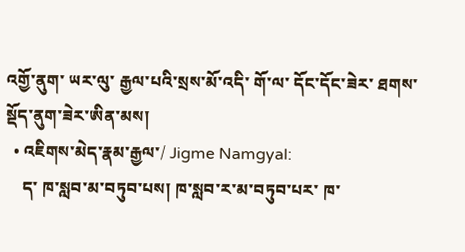འགྱོ་ནུག་ ཡར་ལུ་ རྒྱལ་པའི་སྲས་མོ་འདི་ གོ་ལ་ དོང་དོང་ཟེར་ ཐགས་སྡོད་ནུག་ཟེར་ཨིན་མས།
  • འཇིགས་མེད་རྣམ་རྒྱལ་/ Jigme Namgyal:
    ད་ ཁ་སླབ་མ་བཏུབ་པས། ཁ་སླབ་ར་མ་བཏུབ་པར་ ཁ་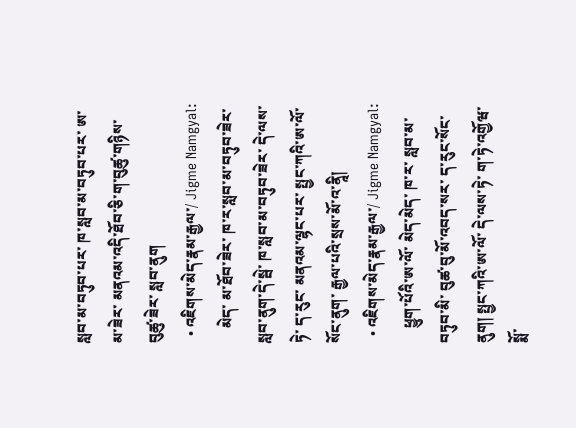སླབ་མ་བཏུབ་པར་ ཁ་སླབ་མ་བཏུབ་པར་ ཨ་མ་ཟེར་ མནའམ་འདི་ཐོབ་ཅི་ག་བུཚུ་གཉིས་ བུཚུ་ཟེར་ སླབ་ནུག
  • འཇིགས་མེད་རྣམ་རྒྱལ་/ Jigme Namgyal:
    མེད་ མ་ཐོབ་ཟེར་ ཁ་ར་སླབ་མ་བཏུབ་ཟེར་ སླབ་ནུག་དེ་སྦེ་ ཁ་སླབ་མ་བཏུབ་ཟེར་ དེ་ལས་ཏེ་ ད་རུང་ མནའམ་ལྷང་པར་ སྤྱང་ཀའི་ཨ་ལོ་སོང་ནུག་ རྒྱལ་པའི་སྲས་མོ་འ་ནཱི།
  • འཇིགས་མེད་རྣམ་རྒྱལ་/ Jigme Namgyal:
    ཕྱུག་པོའི་ཨ་ལོ་ མེད་མེད་ ཁ་ར་ སླབ་མ་བཏུབ་མི་ བུཚ་བུ་མོ་འབད་སར་ ད་རུང་སོང་ནུག། སྤྱང་ཀའི་ཨ་ལོ་ དེ་ལས་ཏེ་ ག་ཏེ་འགྱོཝ་སྨོ་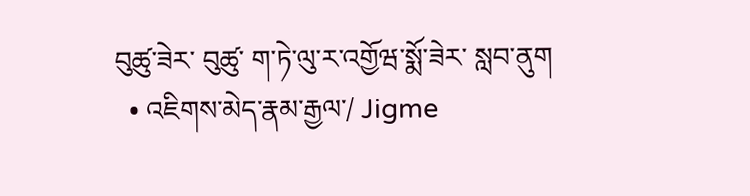བུཚུ་ཟེར་ བུཚུ་ ག་ཏེ་ལུ་ར་འགྱོཝ་སྨོ་ཟེར་ སླབ་ནུག
  • འཇིགས་མེད་རྣམ་རྒྱལ་/ Jigme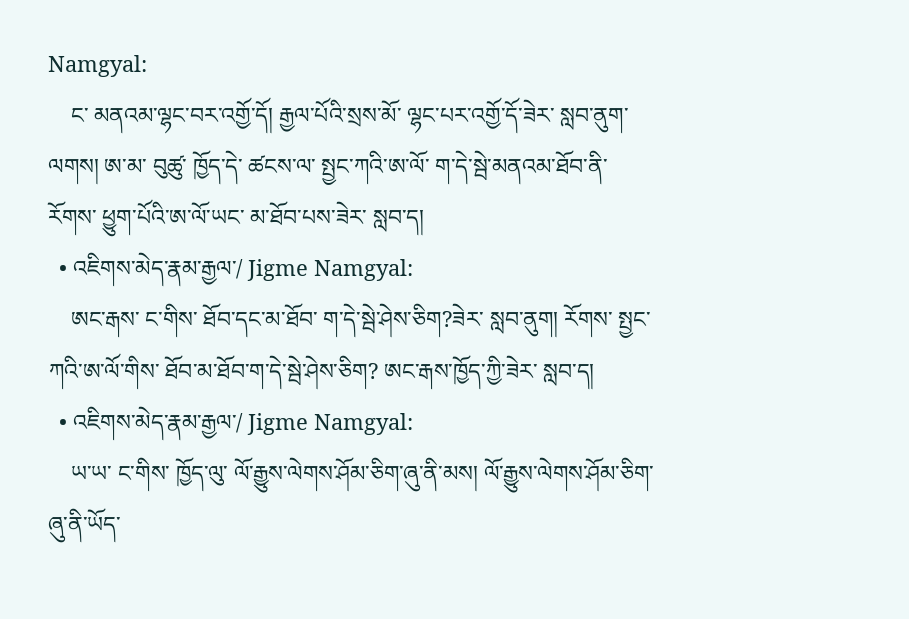Namgyal:
    ང་ མནའམ་ལྷང་བར་འགྱོ་དོ། རྒྱལ་པོའི་སྲས་མོ་ ལྷང་པར་འགྱོ་དོ་ཟེར་ སླབ་ནུག་ལགས། ཨ་མ་ བུཚུ་ ཁྱོད་དེ་ ཚངས་ལ་ སྤྱང་ཀའི་ཨ་ལོ་ ག་དེ་སྦེ་མནའམ་ཐོབ་ནི་ རོགས་ ཕྱུག་པོའི་ཨ་ལོ་ཡང་ མ་ཐོབ་པས་ཟེར་ སླབ་ད།
  • འཇིགས་མེད་རྣམ་རྒྱལ་/ Jigme Namgyal:
    ཨང་རྒས་ ང་གིས་ ཐོབ་དང་མ་ཐོབ་ ག་དེ་སྦེ་ཤེས་ཅིག?ཟེར་ སླབ་ནུག། རོགས་ སྤྱང་ཀའི་ཨ་ལོ་གིས་ ཐོབ་མ་ཐོབ་ག་དེ་སྦེ་ཤེས་ཅིག? ཨང་རྒས་ཁྱོད་ཀྱི་ཟེར་ སླབ་ད།
  • འཇིགས་མེད་རྣམ་རྒྱལ་/ Jigme Namgyal:
    ཡ་ཡ་ ང་གིས་ ཁྱོད་ལུ་ ལོ་རྒྱུས་ལེགས་ཤོམ་ཅིག་ཞུ་ནི་མས། ལོ་རྒྱུས་ལེགས་ཤོམ་ཅིག་ཞུ་ནི་ཡོད་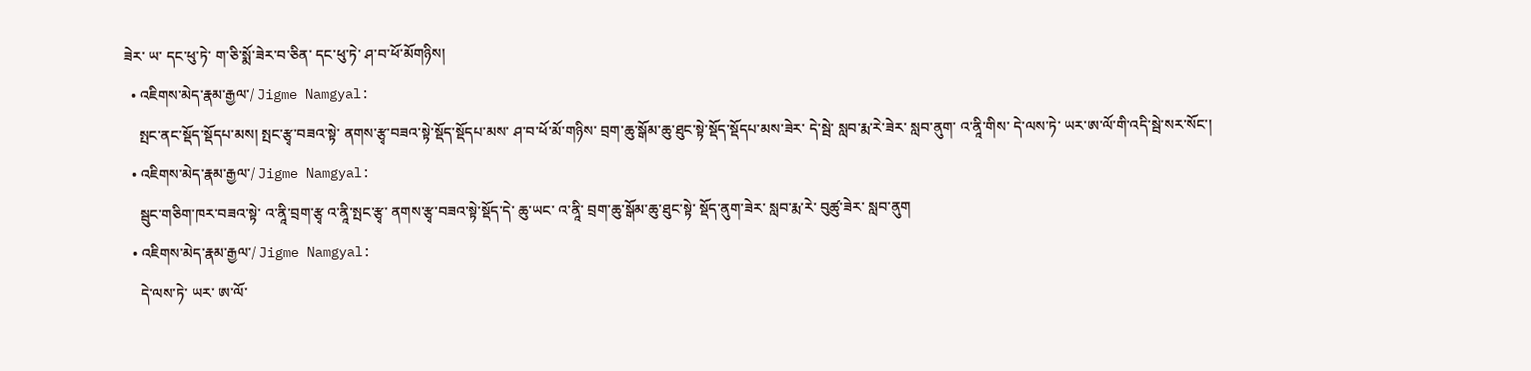ཟེར་ ཡ་ དང་ཕུ་ཏེ་ ག་ཅི་སྨོ་ཟེར་བ་ཅིན་ དང་ཕུ་ཏེ་ ཤ་བ་ཕོ་མོགཉིས།
  • འཇིགས་མེད་རྣམ་རྒྱལ་/ Jigme Namgyal:
    སྤང་ནང་སྡོད་སྡོདཔ་མས། སྤང་རྩྭ་བཟའ་སྟེ་ ནགས་རྩྭ་བཟའ་སྟེ་སྡོད་སྡོདཔ་མས་ ཤ་བ་ཕོ་མོ་གཉིས་ བྲག་ཆུ་སྒོམ་ཆུ་ཐུང་སྟེ་སྡོད་སྡོདཔ་མས་ཟེར་ དེ་སྦེ་ སླབ་རྨ་རེ་ཟེར་ སླབ་ནུག་ འ་ནཱི་གིས་ དེ་ལས་ཏེ་ ཡར་ཨ་ལོ་གི་འདི་སྦེ་སར་སོང་།
  • འཇིགས་མེད་རྣམ་རྒྱལ་/ Jigme Namgyal:
    སྦུང་གཅིག་ཁར་བཟའ་སྟེ་ འ་ནཱི་བྲག་རྩྭ འ་ནཱི་སྤང་རྩྭ་ ནགས་རྩྭ་བཟའ་སྟེ་སྡོད་དེ་ ཆུ་ཡང་ འ་ནཱི་ བྲག་ཆུ་སྒོམ་ཆུ་ཐུང་སྟེ་ སྡོད་ནུག་ཟེར་ སླབ་རྨ་རེ་ བུཚུ་ཟེར་ སླབ་ནུག
  • འཇིགས་མེད་རྣམ་རྒྱལ་/ Jigme Namgyal:
    དེ་ལས་ཏེ་ ཡར་ ཨ་ལོ་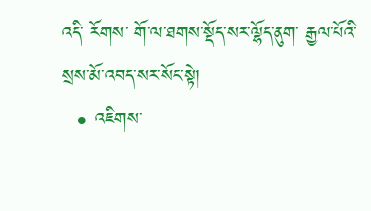འདི་ རོགས་ གོ་ལ་ཐགས་སྡོད་སར་ལྷོད་ནུག་ རྒྱལ་པོའི་སྲས་མོ་འབད་སར་སོང་སྟེ།
  • འཇིགས་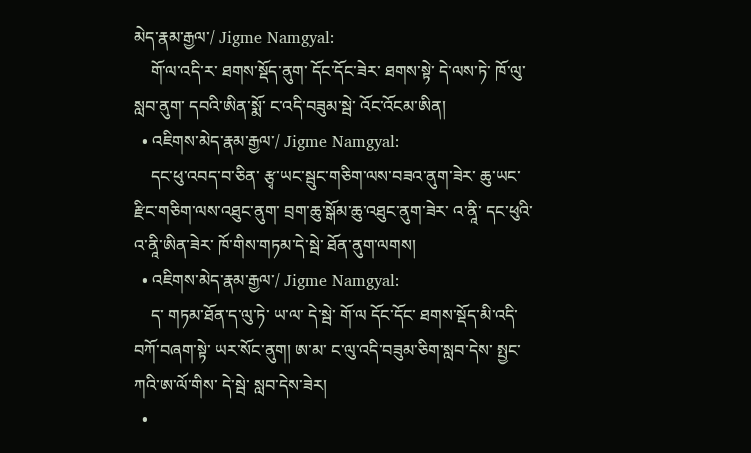མེད་རྣམ་རྒྱལ་/ Jigme Namgyal:
    གོ་ལ་འདི་ར་ ཐགས་སྡོད་ནུག་ དོང་དོང་ཟེར་ ཐགས་སྟེ་ དེ་ལས་ཏེ་ ཁོ་ལུ་ སླབ་ནུག་ དབའི་ཨིན་སྨོ་ ང་འདི་བཟུམ་སྦེ་ འོང་འོངམ་ཨིན།
  • འཇིགས་མེད་རྣམ་རྒྱལ་/ Jigme Namgyal:
    དང་ཕུ་འབད་བ་ཅིན་ རྩྭ་ཡང་སྦུང་གཅིག་ལས་བཟའ་ནུག་ཟེར་ ཆུ་ཡང་རྫིང་གཅིག་ལས་འཐུང་ནུག་ བྲག་ཆུ་སྒོམ་ཆུ་འཐུང་ནུག་ཟེར་ འ་ནཱི་ དང་ཕུའི་ འ་ནཱི་ཨིན་ཟེར་ ཁོ་གིས་གཏམ་དེ་སྦེ་ ཐོན་ནུག་ལགས།
  • འཇིགས་མེད་རྣམ་རྒྱལ་/ Jigme Namgyal:
    ད་ གཏམ་ཐོན་ད་ལུ་ཏེ་ ཡ་ལ་ དེ་སྦེ་ གོ་ལ དོང་དོང་ ཐགས་སྡོད་མི་འདི་ བཀོ་བཞག་སྟེ་ ཡར་སོང་ནུག། ཨ་མ་ ང་ལུ་འདི་བཟུམ་ཅིག་སླབ་དེས་ སྤྱང་ཀའི་ཨ་ལོ་གིས་ དེ་སྦེ་ སླབ་དེས་ཟེར།
  •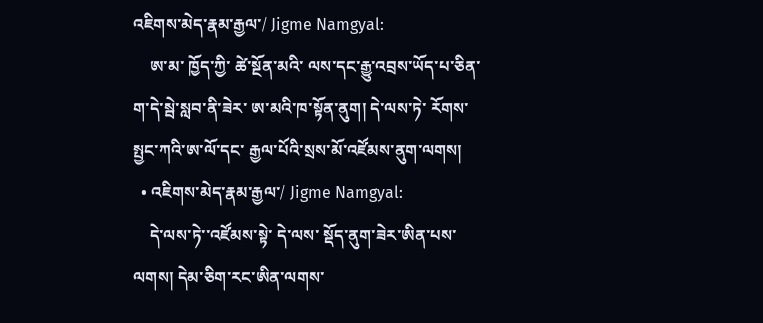འཇིགས་མེད་རྣམ་རྒྱལ་/ Jigme Namgyal:
    ཨ་མ་ ཁྱོད་ཀྱི་ ཚེ་སྔོན་མའི་ ལས་དང་རྒྱུ་འབྲས་ཡོད་པ་ཅིན་ ག་དེ་སྦེ་སླབ་ནི་ཟེར་ ཨ་མའི་ཁ་སྟོན་ནུག། དེ་ལས་ཏེ་ རོགས་སྤྱང་ཀའི་ཨ་ལོ་དང་ རྒྱལ་པོའི་སྲས་མོ་འཛོམས་ནུག་ལགས།
  • འཇིགས་མེད་རྣམ་རྒྱལ་/ Jigme Namgyal:
    དེ་ལས་ཏེ་་འཛོམས་སྟེ་ དེ་ལས་ སྡོད་ནུག་ཟེར་ཨིན་པས་ལགས། དེམ་ཅིག་རང་ཨིན་ལགས་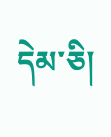དེམ་ཅི།